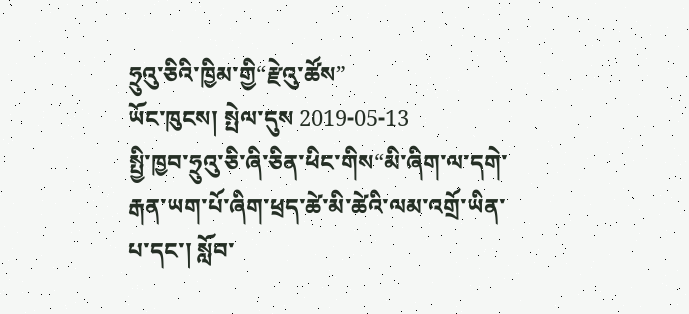ཧྲུའུ་ཅིའི་ཁྱིམ་གྱི“རྫེའུ་ཚོས”
ཡོང་ཁུངས། སྤེལ་དུས 2019-05-13
སྤྱི་ཁྱབ་ཧྲུའུ་ཅི་ཞི་ཅིན་ཕིང་གིས“མི་ཞིག་ལ་དགེ་རྒན་ཡག་པོ་ཞིག་ཕྲད་ཚེ་མི་ཚེའི་ལམ་འགྲོ་ཡིན་པ་དང་། སློབ་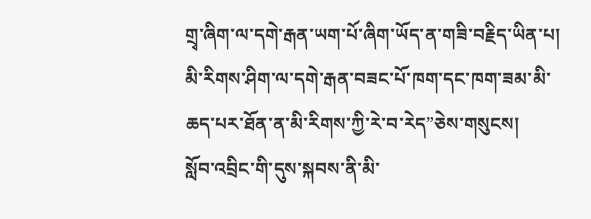གྲྭ་ཞིག་ལ་དགེ་རྒན་ཡག་པོ་ཞིག་ཡོད་ན་གཟི་བརྗིད་ཡིན་པ། མི་རིགས་ཤིག་ལ་དགེ་རྒན་བཟང་པོ་ཁག་དང་ཁག་ཟམ་མི་ཆད་པར་ཐོན་ན་མི་རིགས་ཀྱི་རེ་བ་རེད”ཅེས་གསུངས།
སློབ་འབྲིང་གི་དུས་སྐབས་ནི་མི་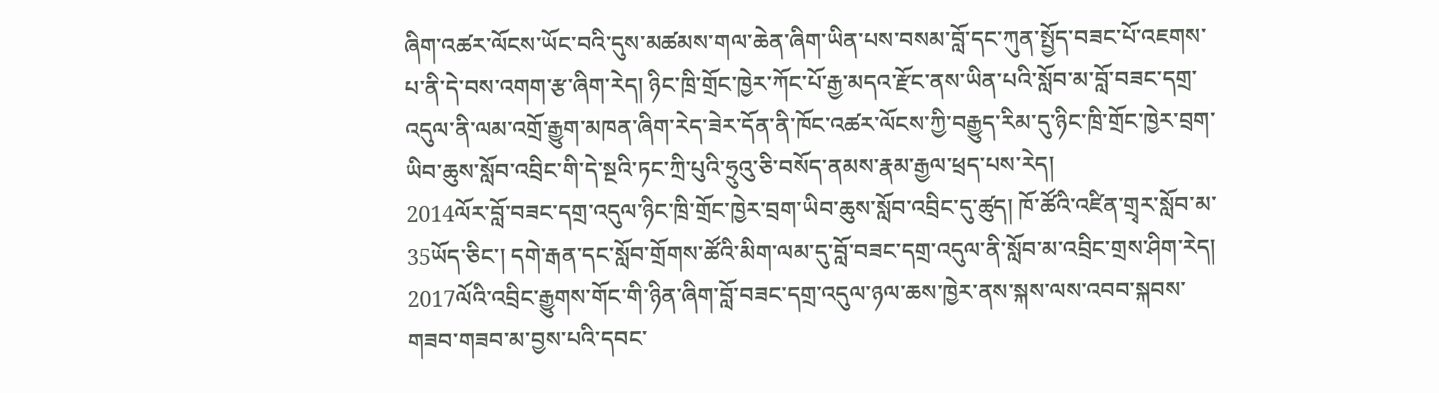ཞིག་འཚར་ལོངས་ཡོང་བའི་དུས་མཚམས་གལ་ཆེན་ཞིག་ཡིན་པས་བསམ་བློ་དང་ཀུན་སྤྱོད་བཟང་པོ་འཇགས་པ་ནི་དེ་བས་འགག་རྩ་ཞིག་རེད། ཉིང་ཁྲི་གྲོང་ཁྱེར་ཀོང་པོ་རྒྱ་མདའ་རྫོང་ནས་ཡིན་པའི་སློབ་མ་བློ་བཟང་དགྲ་འདུལ་ནི་ལམ་འགྲོ་རྒྱུག་མཁན་ཞིག་རེད་ཟེར་དོན་ནི་ཁོང་འཚར་ལོངས་ཀྱི་བརྒྱུད་རིམ་དུ་ཉིང་ཁྲི་གྲོང་ཁྱེར་བྲག་ཡིབ་ཆུས་སློབ་འབྲིང་གི་དེ་སྔའི་ཏང་ཀྲི་པུའི་ཧྲུའུ་ཅི་བསོད་ནམས་རྣམ་རྒྱལ་ཕྲད་པས་རེད།
2014ལོར་བློ་བཟང་དགྲ་འདུལ་ཉིང་ཁྲི་གྲོང་ཁྱེར་བྲག་ཡིབ་ཆུས་སློབ་འབྲིང་དུ་ཚུད། ཁོ་ཚོའི་འཛིན་གྲྭར་སློབ་མ་35ཡོད་ཅིང་། དགེ་རྒན་དང་སློབ་གྲོགས་ཚོའི་མིག་ལམ་དུ་བློ་བཟང་དགྲ་འདུལ་ནི་སློབ་མ་འབྲིང་གྲས་ཤིག་རེད།
2017ལོའི་འབྲིང་རྒྱུགས་གོང་གི་ཉིན་ཞིག་བློ་བཟང་དགྲ་འདུལ་ཉལ་ཆས་ཁྱེར་ནས་སྐས་ལས་འབབ་སྐབས་གཟབ་གཟབ་མ་བྱས་པའི་དབང་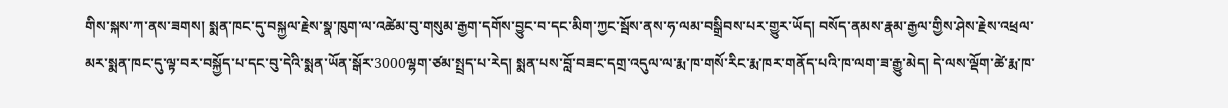གིས་སྐས་ཀ་ནས་ཟགས། སྨན་ཁང་དུ་བསྐྱལ་རྗེས་སྣ་ཁུག་ལ་འཚེམ་བུ་གསུམ་རྒྱག་དགོས་བྱུང་བ་དང་མིག་ཀྱང་སྦོས་ནས་ཧ་ལམ་བསྒྲིབས་པར་གྱུར་ཡོད། བསོད་ནམས་རྣམ་རྒྱལ་གྱིས་ཤེས་རྗེས་འཕྲལ་མར་སྨན་ཁང་དུ་ལྟ་བར་བསྐྱོད་པ་དང་བུ་དེའི་སྨན་ཡོན་སྒོར་3000ལྷག་ཙམ་སྤྲད་པ་རེད། སྨན་པས་བློ་བཟང་དགྲ་འདུལ་ལ་རྨ་ཁ་གསོ་རིང་རྨ་ཁར་གནོད་པའི་ཁ་ལག་ཟ་རྒྱུ་མེད། དེ་ལས་ལྡོག་ཚེ་རྨ་ཁ་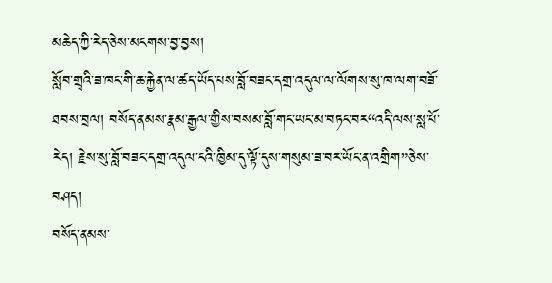མཆེད་ཀྱི་རེད་ཅེས་མངགས་བྱ་བྱས།
སློབ་གྲྭའི་ཟ་ཁང་གི་ཆ་རྐྱེན་ལ་ཚད་ཡོད་པས་བློ་བཟང་དགྲ་འདུལ་ལ་ལོགས་སུ་ཁ་ལག་བཟོ་ཐབས་བྲལ། བསོད་ནམས་རྣམ་རྒྱལ་གྱིས་བསམ་བློ་གང་ཡང་མ་བཏང་བར“འདི་ལས་སླ་པོ་རེད། རྗེས་སུ་བློ་བཟང་དགྲ་འདུལ་ངའི་ཁྱིམ་དུ་ལྟོ་དུས་གསུམ་ཟ་བར་ཡོང་ན་འགྲིག”ཅེས་བཤད།
བསོད་ནམས་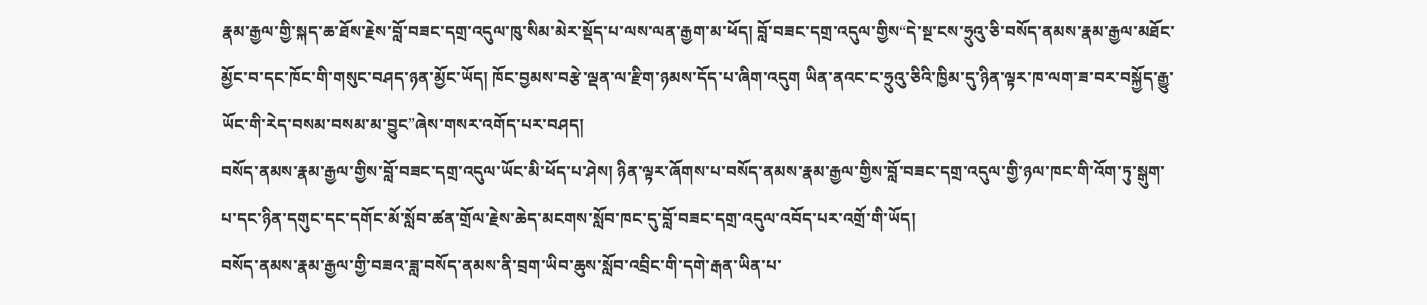རྣམ་རྒྱལ་གྱི་སྐད་ཆ་ཐོས་རྗེས་བློ་བཟང་དགྲ་འདུལ་ཁུ་སིམ་མེར་སྡོད་པ་ལས་ལན་རྒྱག་མ་ཕོད། བློ་བཟང་དགྲ་འདུལ་གྱིས“དེ་སྔ་ངས་ཧྲུའུ་ཅི་བསོད་ནམས་རྣམ་རྒྱལ་མཐོང་མྱོང་བ་དང་ཁོང་གི་གསུང་བཤད་ཉན་མྱོང་ཡོད། ཁོང་བྱམས་བརྩེ་ལྡན་ལ་རྫིག་ཉམས་དོད་པ་ཞིག་འདུག ཡིན་ནའང་ང་ཧྲུའུ་ཅིའི་ཁྱིམ་དུ་ཉིན་ལྟར་ཁ་ལག་ཟ་བར་བསྐྱོད་རྒྱུ་ཡོང་གི་རེད་བསམ་བསམ་མ་བྱུང”ཞེས་གསར་འགོད་པར་བཤད།
བསོད་ནམས་རྣམ་རྒྱལ་གྱིས་བློ་བཟང་དགྲ་འདུལ་ཡོང་མི་ཕོད་པ་ཤེས། ཉིན་ལྟར་ཞོགས་པ་བསོད་ནམས་རྣམ་རྒྱལ་གྱིས་བློ་བཟང་དགྲ་འདུལ་གྱི་ཉལ་ཁང་གི་འོག་ཏུ་སྒུག་པ་དང་ཉིན་དགུང་དང་དགོང་མོ་སློབ་ཚན་གྲོལ་རྗེས་ཆེད་མངགས་སློབ་ཁང་དུ་བློ་བཟང་དགྲ་འདུལ་འབོད་པར་འགྲོ་གི་ཡོད།
བསོད་ནམས་རྣམ་རྒྱལ་གྱི་བཟའ་ཟླ་བསོད་ནམས་ནི་བྲག་ཡིབ་ཆུས་སློབ་འབྲིང་གི་དགེ་རྒན་ཡིན་པ་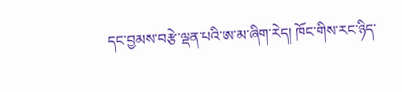དང་བྱམས་བརྩེ་ལྡན་པའི་ཨ་མ་ཞིག་རེད། ཁོང་གིས་རང་ཉིད་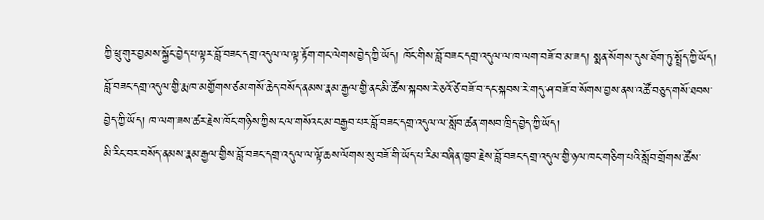ཀྱི་ཕྲུ་གུར་བྱམས་སྐྱོང་བྱེད་པ་ལྟར་བློ་བཟང་དགྲ་འདུལ་ལ་ལྟ་རྟོག་གང་ལེགས་བྱེད་ཀྱི་ཡོད། ཁོང་གིས་བློ་བཟང་དགྲ་འདུལ་ལ་ཁ་ལག་བཟོ་བ་མ་ཟད། སྨན་སོགས་དུས་ཐོག་ཏུ་སྤྲོད་ཀྱི་ཡོད། བློ་བཟང་དགྲ་འདུལ་གྱི་རྨ་ཁ་མགྱོགས་ཙམ་གསོ་ཆེད་བསོད་ནམས་རྣམ་རྒྱལ་གྱི་ནང་མི་ཚོས་སྐབས་རེ་ཅའོ་ཙེ་བཟོ་བ་དང་སྐབས་རེ་གདུ་ཤ་བཟོ་བ་སོགས་བྱས་ནས་འཚོ་བཅུད་གསོ་ཐབས་བྱེད་ཀྱི་ཡོད། ཁ་ལག་ཟས་ཚར་རྗེས་ཁོང་གཉིས་ཀྱིས་ངལ་གསོའང་མ་བརྒྱབ་པར་བློ་བཟང་དགྲ་འདུལ་ལ་སློབ་ཚན་གསབ་ཁྲིད་བྱེད་ཀྱི་ཡོད།
མི་རིང་བར་བསོད་ནམས་རྣམ་རྒྱལ་གྱིས་བློ་བཟང་དགྲ་འདུལ་ལ་ལྟོ་ཆས་ལོགས་སུ་བཟོ་གི་ཡོད་པ་རིམ་བཞིན་ཁྱབ་རྗེས་བློ་བཟང་དགྲ་འདུལ་གྱི་ཉལ་ཁང་གཅིག་པའི་སློབ་གྲོགས་ཚོས་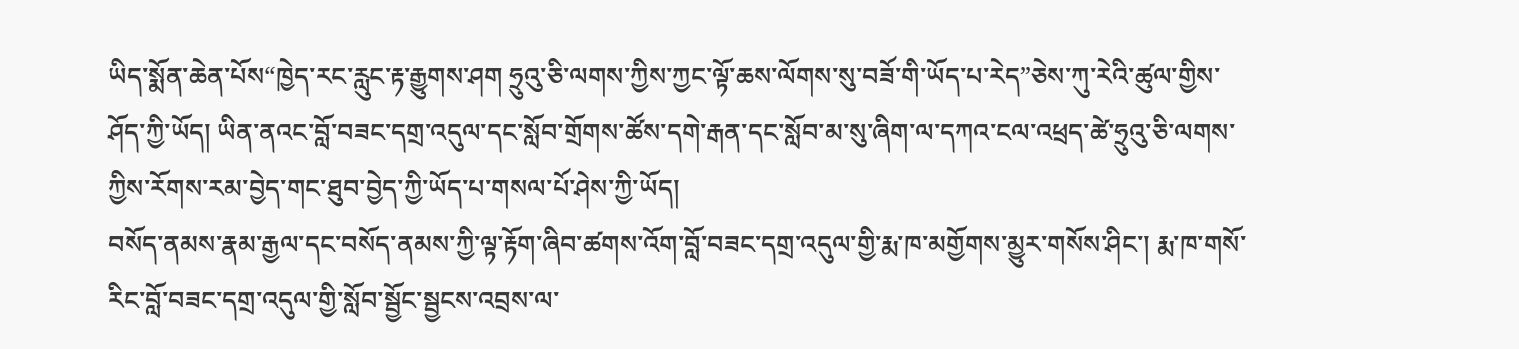ཡིད་སྨོན་ཆེན་པོས“ཁྱེད་རང་རླུང་རྟ་རྒྱུགས་ཤག ཧྲུའུ་ཅི་ལགས་ཀྱིས་ཀྱང་ལྟོ་ཆས་ལོགས་སུ་བཟོ་གི་ཡོད་པ་རེད”ཅེས་ཀུ་རེའི་ཚུལ་གྱིས་ཤོད་ཀྱི་ཡོད། ཡིན་ནའང་བློ་བཟང་དགྲ་འདུལ་དང་སློབ་གྲོགས་ཚོས་དགེ་རྒན་དང་སློབ་མ་སུ་ཞིག་ལ་དཀའ་ངལ་འཕྲད་ཚེ་ཧྲུའུ་ཅི་ལགས་ཀྱིས་རོགས་རམ་བྱེད་གང་ཐུབ་བྱེད་ཀྱི་ཡོད་པ་གསལ་པོ་ཤེས་ཀྱི་ཡོད།
བསོད་ནམས་རྣམ་རྒྱལ་དང་བསོད་ནམས་ཀྱི་ལྟ་རྟོག་ཞིབ་ཚགས་འོག་བློ་བཟང་དགྲ་འདུལ་གྱི་རྨ་ཁ་མགྱོགས་མྱུར་གསོས་ཤིང་། རྨ་ཁ་གསོ་རིང་བློ་བཟང་དགྲ་འདུལ་གྱི་སློབ་སྦྱོང་སྦྱངས་འབྲས་ལ་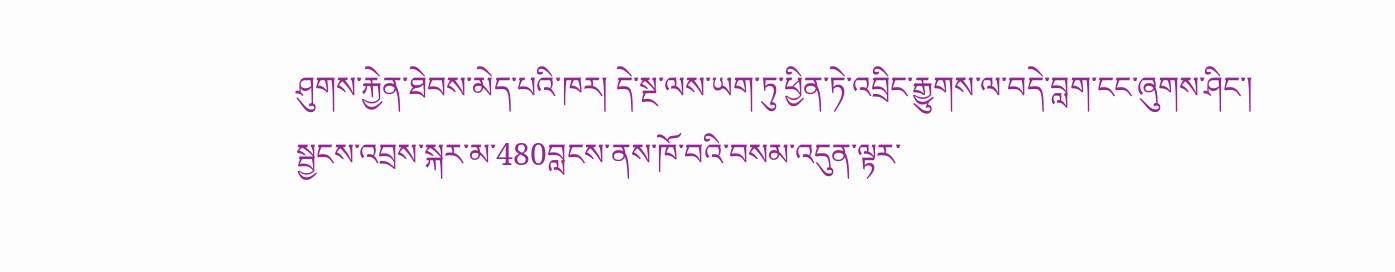ཤུགས་རྐྱེན་ཐེབས་མེད་པའི་ཁར། དེ་སྔ་ལས་ཡག་ཏུ་ཕྱིན་ཏེ་འབྲིང་རྒྱུགས་ལ་བདེ་བླག་ངང་ཞུགས་ཤིང་། སྦྱངས་འབྲས་སྐར་མ་480བླངས་ནས་ཁོ་བའི་བསམ་འདུན་ལྟར་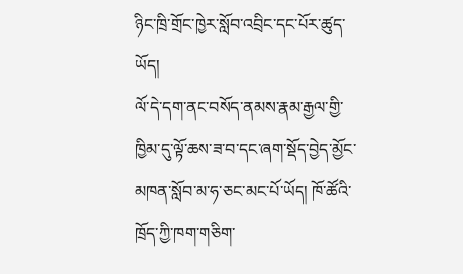ཉིང་ཁྲི་གྲོང་ཁྱེར་སློབ་འབྲིང་དང་པོར་ཚུད་ཡོད།
ལོ་དེ་དག་ནང་བསོད་ནམས་རྣམ་རྒྱལ་གྱི་ཁྱིམ་དུ་ལྟོ་ཆས་ཟ་བ་དང་ཞག་སྡོད་བྱེད་མྱོང་མཁན་སློབ་མ་ཧ་ཅང་མང་པོ་ཡོད། ཁོ་ཚོའི་ཁྲོད་ཀྱི་ཁག་གཅིག་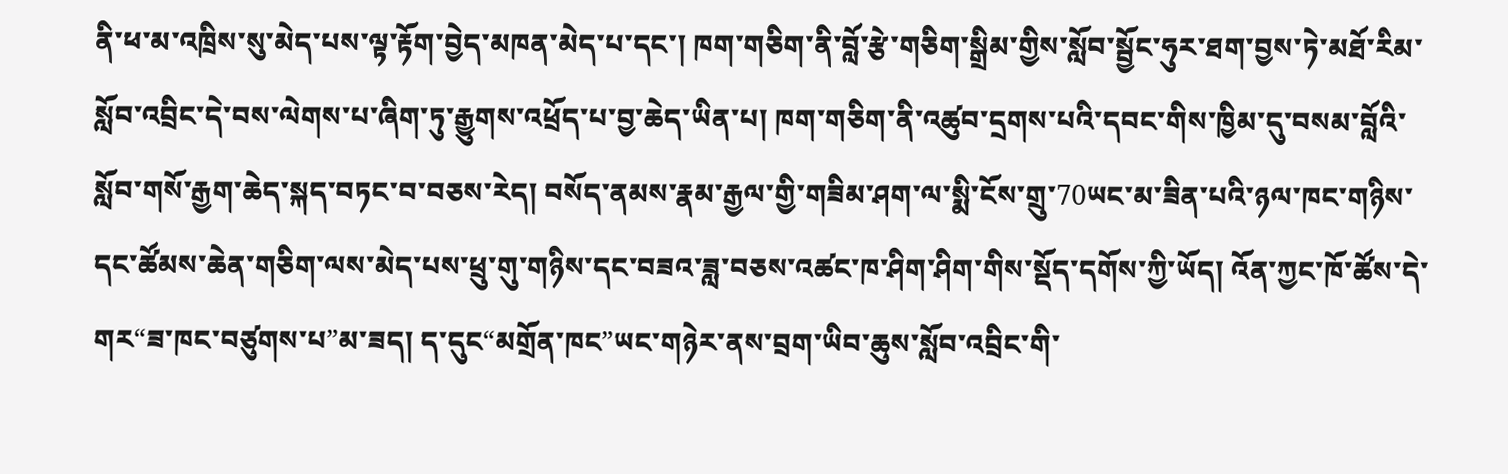ནི་ཕ་མ་འཁྲིས་སུ་མེད་པས་ལྟ་རྟོག་བྱེད་མཁན་མེད་པ་དང་། ཁག་གཅིག་ནི་བློ་རྩེ་གཅིག་སྒྲིམ་གྱིས་སློབ་སྦྱོང་ཧུར་ཐག་བྱས་ཏེ་མཐོ་རིམ་སློབ་འབྲིང་དེ་བས་ལེགས་པ་ཞིག་ཏུ་རྒྱུགས་འཕྲོད་པ་བྱ་ཆེད་ཡིན་པ། ཁག་གཅིག་ནི་འཚུབ་དྲགས་པའི་དབང་གིས་ཁྱིམ་དུ་བསམ་བློའི་སློབ་གསོ་རྒྱག་ཆེད་སྐད་བཏང་བ་བཅས་རེད། བསོད་ནམས་རྣམ་རྒྱལ་གྱི་གཟིམ་ཤག་ལ་སྨི་ངོས་གྲུ་70ཡང་མ་ཟིན་པའི་ཉལ་ཁང་གཉིས་དང་ཚོམས་ཆེན་གཅིག་ལས་མེད་པས་ཕྲུ་གུ་གཉིས་དང་བཟའ་ཟླ་བཅས་འཚང་ཁ་ཤིག་ཤིག་གིས་སྡོད་དགོས་ཀྱི་ཡོད། འོན་ཀྱང་ཁོ་ཚོས་དེ་གར“ཟ་ཁང་བཙུགས་པ”མ་ཟད། ད་དུང“མགྲོན་ཁང”ཡང་གཉེར་ནས་བྲག་ཡིབ་ཆུས་སློབ་འབྲིང་གི་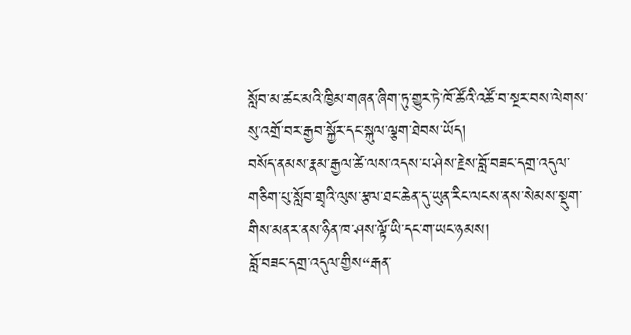སློབ་མ་ཚང་མའི་ཁྱིམ་གཞན་ཞིག་ཏུ་གྱུར་ཏེ་ཁོ་ཚོའི་འཚོ་བ་སྔར་བས་ལེགས་སུ་འགྲོ་བར་རྒྱབ་སྐྱོར་དང་སྐུལ་ལྕག་ཐེབས་ཡོད།
བསོད་ནམས་རྣམ་རྒྱལ་ཚེ་ལས་འདས་པ་ཤེས་རྗེས་བློ་བཟང་དགྲ་འདུལ་གཅིག་པུ་སློབ་གྲྭའི་ལུས་རྩལ་ཐང་ཆེན་དུ་ཡུན་རིང་ལངས་ནས་སེམས་སྡུག་གིས་མནར་ནས་ཉིན་ཁ་ཤས་ལྟོ་ཡི་དང་ག་ཡང་ཉམས།
བློ་བཟང་དགྲ་འདུལ་གྱིས“རྒན་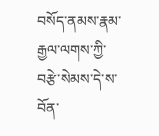བསོད་ནམས་རྣམ་རྒྱལ་ལགས་ཀྱི་བརྩེ་སེམས་དེ་ས་བོན་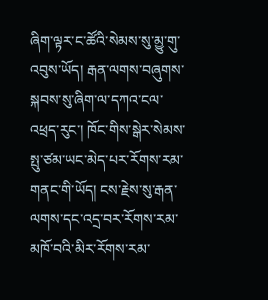ཞིག་ལྟར་ང་ཚོའི་སེམས་སུ་མྱུ་གུ་འབུས་ཡོད། རྒན་ལགས་བཞུགས་སྐབས་སུ་ཞིག་ལ་དཀའ་ངལ་འཕྲད་རུང་། ཁོང་གིས་སྒེར་སེམས་སྤུ་ཙམ་ཡང་མེད་པར་རོགས་རམ་གནང་གི་ཡོད། ངས་རྗེས་སུ་རྒན་ལགས་དང་འདྲ་བར་རོགས་རམ་མཁོ་བའི་མིར་རོགས་རམ་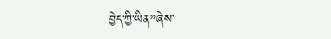བྱེད་ཀྱི་ཡིན”ཞེས་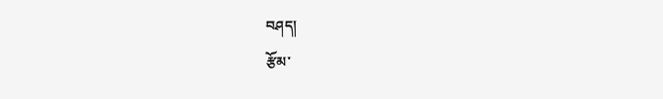བཤད།
རྩོམ་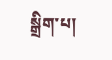སྒྲིག་པ།